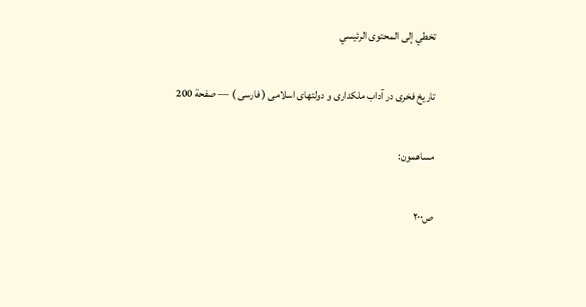تخطي إلى المحتوى الرئيسي

تاريخ فخرى در آداب ملكدارى و دولتهاى اسلامى ( فارسى ) — صفحة 200

مساهمون:

ص٢٠٠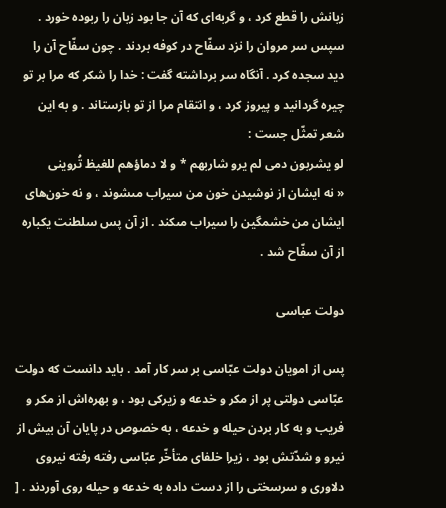زبانش را قطع كرد ، و گربه‌اى كه آن جا بود زبان را ربوده خورد . سپس سر مروان را نزد سفّاح در كوفه بردند . چون سفّاح آن را ديد سجده كرد . آنگاه سر برداشته گفت : خدا را شكر كه مرا بر تو چيره گردانيد و پيروز كرد ، و انتقام مرا از تو بازستاند . و به اين شعر تمثّل جست :
لو يشربون دمى لم يرو شاربهم * و لا دماؤهم للغيظ تُروينى
« نه ايشان از نوشيدن خون من سيراب مىشوند ، و نه خون‌هاى ايشان من خشمگين را سيراب مىكند . از آن پس سلطنت يكباره از آن سفّاح شد .

دولت عباسى

پس از امويان دولت عبّاسى بر سر كار آمد . بايد دانست كه دولت عبّاسى دولتى پر از مكر و خدعه و زيركى بود ، و بهره‌اش از مكر و فريب و به كار بردن حيله و خدعه ، به خصوص در پايان آن بيش از نيرو و شدّتش بود ، زيرا خلفاى متأخّر عبّاسى رفته رفته نيروى دلاورى و سرسختى را از دست داده به خدعه و حيله روى آوردند . [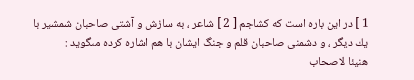1 ] در اين باره است كه كشاجم [ 2 ] شاعر ، به سازش و آشتى صاحبان شمشير با يك ديگر ، و دشمنى صاحبان قلم و جنگ ايشان با هم اشاره كرده مىگويد :
هنيئا لاصحاب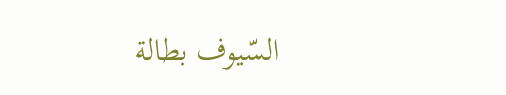السّيوف بطالة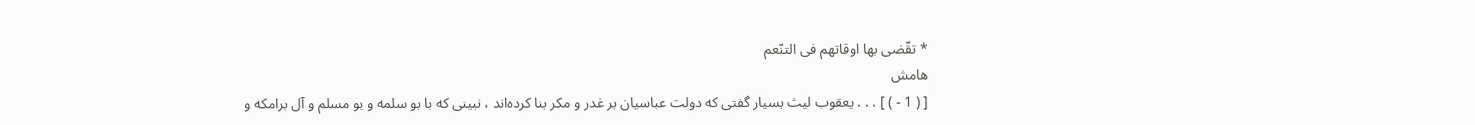* تقّضى بها اوقاتهم فى التنّعم
هامش
[ ( 1 - ) ] . . . يعقوب ليث بسيار گفتى كه دولت عباسيان بر غدر و مكر بنا كرده‌اند ، نبينى كه با بو سلمه و بو مسلم و آل برامكه و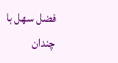فضل سهل با چندان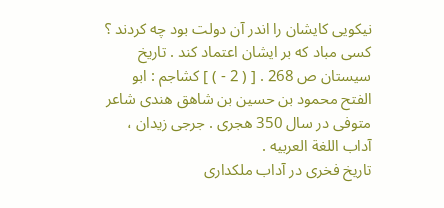نيكويى كايشان را اندر آن دولت بود چه كردند ؟ كسى مباد كه بر ايشان اعتماد كند . تاريخ سيستان ص 268 . [ ( 2 - ) ] كشاجم : ابو الفتح محمود بن حسين بن شاهق هندى شاعر متوفى در سال 350 هجرى . جرجى زيدان ، آداب اللغة العربيه .
تاريخ فخرى در آداب ملكدارى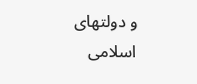و دولتهاى اسلامى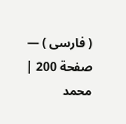( فارسى ) — صفحة 200 | محمد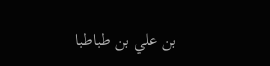بن علي بن طباطبا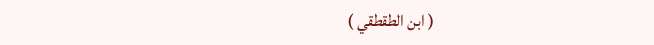( ابن الطقطقي )